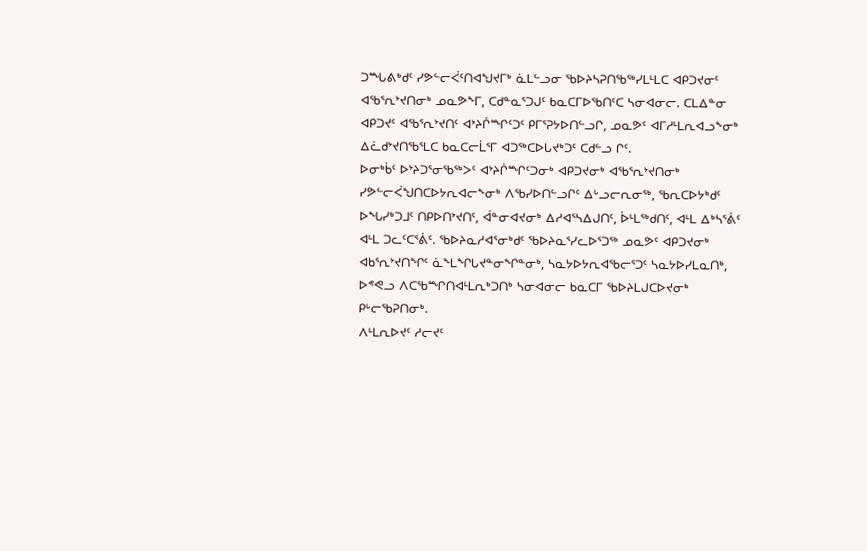ᑐᙵᕕᒃᑯᑦ ᓯᕗᓪᓕᐹᑦᑎᐊᖑᔪᒥᒃ ᓈᒪᓪᓗᓂ ᖃᐅᔨᓴᕈᑎᖃᖅᓯᒪᒻᒪᑕ ᐊᑭᑐᔪᓂᑦ ᐊᖃᕐᕆᔾᔪᑎᓂᒃ ᓄᓇᕗᖕᒥ, ᑕᑯᓐᓇᕐᑐᒍᑦ ᑲᓇᑕᒥᐅᖃᑎᑦᑕ ᓴᓂᐊᓂᓕ. ᑕᒪᐃᓐᓂ ᐊᑭᑐᔪᑦ ᐊᖃᕐᕆᔾᔪᑎᑦ ᐊᔾᔨᒌᙱᑦᑐᑦ ᑭᒥᕐᕈᔭᐅᑎᓪᓗᒋ, ᓄᓇᕗᑦ ᐊᒥᓱᒻᒪᕆᐊᓗᖕᓂᒃ ᐃᓛᑯᔾᔪᑎᖃᕐᒪᑕ ᑲᓇᑕᓕᒫᕐᒥ ᐊᑐᖅᑕᐅᒐᔪᒃᑐᑦ ᑕᑯᓪᓗ ᒋᑦ.
ᐅᓂᒃᑳᑦ ᐅᔾᔨᑐᕐᓂᖃᖅᐳᑦ ᐊᔾᔨᒌᙱᑦᑐᓂᒃ ᐊᑭᑐᔪᓂᒃ ᐊᖃᕐᕆᔾᔪᑎᓂᒃ ᓯᕗᓪᓕᐹᖑᑎᑕᐅᔭᕆᐊᓕᖕᓂᒃ ᐱᖃᓯᐅᑎᓪᓗᒋᑦ ᐃᒡᓗᓕᕆᓂᖅ, ᖃᕆᑕᐅᔭᒃᑯᑦ ᐅᖓᓯᒃᑐᒧᑦ ᑎᑭᐅᑎᔾᔪᑎᑦ, ᐋᓐᓂᐊᔪᓂᒃ ᐃᓱᐊᕐᓴᐃᒍᑎᑦ, ᐆᒻᒪᖅᑯᑎᑦ, ᐊᒻᒪ ᐃᒃᓴᕐᕖᑦ ᐊᒻᒪ ᑐᓚᑦᑕᕐᕖᑦ. ᖃᐅᔨᓇᓱᐊᕐᓂᒃᑯᑦ ᖃᐅᔨᓇᕐᓯᓚᐅᕐᑐᖅ ᓄᓇᕗᑦ ᐊᑭᑐᔪᓂᒃ ᐊᑲᕐᕆᔾᔪᑎᖏᑦ ᓈᖕᒪᖏᒐᔪᓐᓂᖏᓐᓂᒃ, ᓴᓇᔭᐅᔭᕆᐊᖃᓕᕐᑐᑦ ᓴᓇᔭᐅᓯᒪᓇᑎᒃ, ᐅᕝᕙᓗ ᐱᑕᖃᙱᑎᐊᒻᒪᕆᒃᑐᑎᒃ ᓴᓂᐊᓂᓕ ᑲᓇᑕᒥ ᖃᐅᔨᒪᒍᑕᐅᔪᓂᒃ ᑭᒡᓕᖃᕈᑎᓂᒃ.
ᐱᒻᒪᕆᐅᔪᑦ ᓱᓕᔪᑦ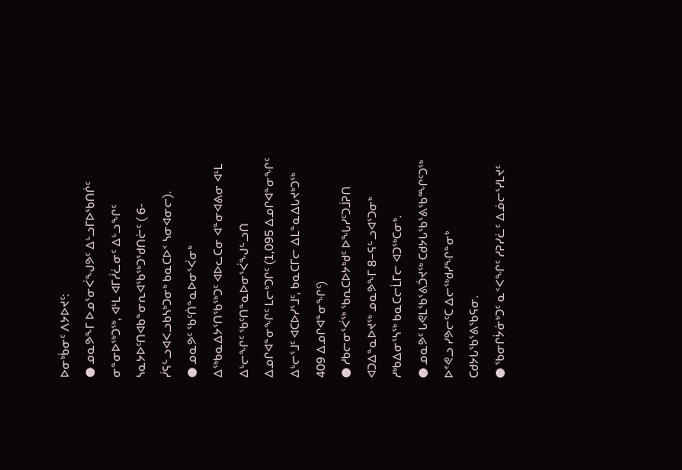ᐅᓂᒃᑳᓂᑦ ᐱᔭᐅᔪᑦ:
● ᓄᓇᕗᖕᒥ ᐅᓄᕐᓂᐹᖑᕗᑦ ᐃᒡᓗᒥᐅᖃᑎᒌᑦ ᓂᓐᓂᐅᖅᑐᖅ, ᐊᒻᒪ ᐊᒥᓲᓛᓂᑦ ᐃᒡᓗᖏᑦ ᓴᓇᔭᐅᑦᑎᐊᑲᓐᓂᕆᐊᖃᖅᑐᖁᑎᓖᑦ ( 6-ᓰᕋᓪᓗᐊᐸᓗᑲᓴᒃᑐᓂᒃ ᑲᓇᑕᐅᑉ ᓴᓂᐊᓂᓕ).
● ᓄᓇᕗᑦ ᖃᑦᑏᓐᓇᐅᓂᕐᐹᓂᒃ ᐃᖅᑲᓇᐃᔭᕐᑎᖃᖅᑐᑦ ᐊᐅᓚᑕᓂ ᐊᓐᓂᐊᕕᓂ ᐊᒻᒪ ᐃᒡᓕᖏᑦ ᖃᑦᑎᓐᓇᐅᓂᕐᐹᖑᓪᓗᑎ ᐃᓄᒋᐊᓐᓂᖏᑦ ᒪᓕᒃᑐᒋᑦ (1,095 ᐃᓄᒋᐊᓐᓂᖏᑦ ᐃᒡᓕᕐᒧᑦ ᐊᑕᐅᓯᕐᒧᑦ, ᑲᓇᑕᒥᓕ ᐃᒪᓐᓇᐃᒐᔪᒃᑐᖅ 409 ᐃᓄᒋᐊᓐᓂᖏᑦ)
● ᓱᑲᓕᓂᕐᐹᖅ ᖃᕆᑕᐅᔭᒃᑯᑦ ᐅᖓᓯᑦᑐᒨᕈᑎ ᐊᑐᐃᓐᓇᐅᔪᖅ ᓄᓇᕗᖕᒥ 8−ᕋᓪᓗᐊᕐᑐᓂᒃ ᓱᒃᑲᐃᓂᕐᓴᖅ ᑲᓇᑕᓕᒫᒥᓕ ᐊᑐᖅᑕᓂᒃ.
● ᓄᓇᕗᑦ ᒐᕙᒪᖃᕐᕕᑑᔪᖅ ᑕᑯᔭᒐᖃᕐᕕᖃᙱᑦᑐᖅ ᐅᕝᕙᓗ ᓯᕗᓕᑦᑕ ᐃᓕᖅᑯᓯᖏᓐᓂᒃ ᑕᑯᔭᒐᖃᕐᕕᖃᕋᓂ.
● ᖃᓂᒋᔮᓃᒃᑐᑦ ᓇᑉᐸᖏᑦ ᓱᕈᓯᓛᑦ ᐃᓅᓕᕐᓯᒪᔪᑦ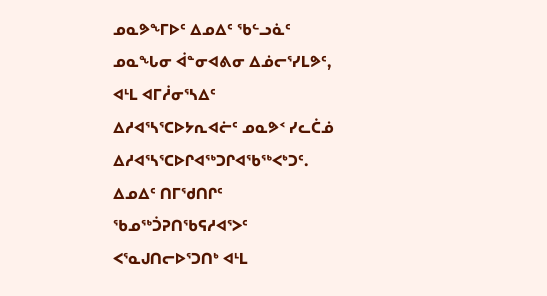ᓄᓇᕗᖕᒥᐅᑦ ᐃᓄᐃᑦ ᖃᓪᓗᓈᑦ ᓄᓇᖓᓂ ᐋᓐᓂᐊᕕᓂ ᐃᓅᓕᕐᓯᒪᕗᑦ, ᐊᒻᒪ ᐊᒥᓲᓂᕐᓴᐃᑦ ᐃᓱᐊᕐᓴᕐᑕᐅᔭᕆᐊᓖᑦ ᓄᓇᕗᑉ ᓯᓚᑖᓅ ᐃᓱᐊᕐᓴᕐᑕᐅᒋᐊᖅᑐᒋᐊᖃᖅᐸᒃᑐᑦ.
ᐃᓄᐃᑦ ᑎᒥᖁᑎᒋᑦ ᖃᓄᖅᑑᕈᑎᖃᕋᓱᐊᕐᐳᑦ ᐸᕐᓇᒍᑎᓕᐅᕐᑐᑎᒃ ᐊᒻᒪ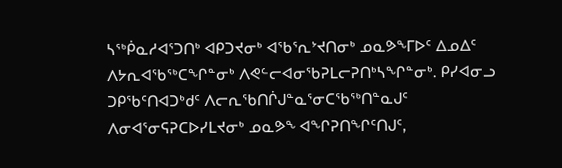ᓴᖅᑮᓇᓱᐊᕐᑐᑎᒃ ᐊᑭᑐᔪᓂᒃ ᐊᖃᕐᕆᔾᔪᑎᓂᒃ ᓄᓇᕗᖕᒥᐅᑦ ᐃᓄᐃᑦ ᐱᔭᕆᐊᖃᖅᑕᖏᓐᓂᒃ ᐱᕙᓪᓕᐊᓂᖃᕈᒪᓕᕈᑎᒃᓴᖏᓐᓂᒃ. ᑭᓯᐊᓂᓗ ᑐᑭᖃᑦᑎᐊᑐᒃᑯᑦ ᐱᓕᕆᖃᑎᒌᒍᓐᓇᕐᓂᑕᖃᖅᑎᓐᓇᒍᑦ ᐱᓂᐊᕐᓂᕋᕈᑕᐅᓯᒪᔪᓂᒃ ᓄᓇᕗᖕ ᐊᖏᕈᑎᖏᑦᑎᒍᑦ,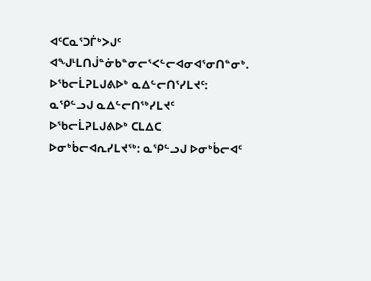ᐊᑦᑕᓇᕐᑐᒦᒃᐳᒍᑦ ᐊᖑᒻᒪᑎᒎᓐᓃᑲᓐᓂᓕᕐᐸᓪᓕᐊᓂᐊᕐᓂᑎᓐᓂᒃ.
ᐅᖃᓕᒫᕈᒪᒍᕕᐅᒃ ᓇᐃᓪᓕᑎᕐᓯᒪᔪᑦ: ᓇᕿᓪᓗᒍ ᓇᐃᓪᓕᑎᖅᓯᒪᔪᑦ
ᐅᖃᓕᒫᕈᒪᒍᕕᐅᒃ ᑕᒪᐃᑕ ᐅᓂᒃᑳᓕᐊᕆᓯᒪᔪᖅ: ᓇᕿᓪᓗᒍ ᐅᓂᒃᑳᓕᐊᑦ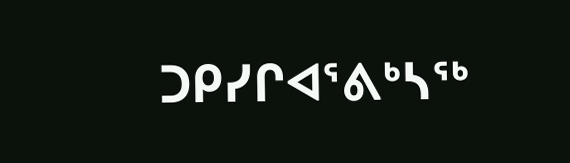ᑐᑭᓯᒋᐊᕐᕕᒃᓴᖅ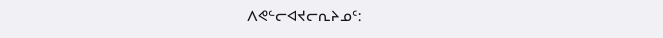ᐱᕙᓪᓕᐊᔪᓕᕆᔨᓄᑦ: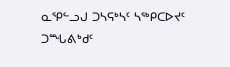ᓇᕿᓪᓗᒍ ᑐᓴᕋᒃᓴᑦ ᓴᖅᑭᑕᐅᔪᑦ ᑐᙵᕕᒃᑯᑦ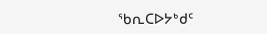ᖃᕆᑕᐅᔭᒃᑯᑦ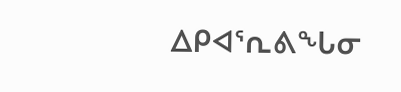ᐃᑭᐊᕐᕆᕕᖓᓂ